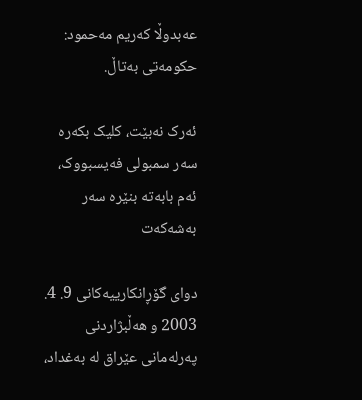عه‌بدوڵا که‌ریم مه‌حمود: حکومەتی بەتاڵ.

ئەرک نەبێت، کلیک بکەرە سەر سمبولی فەیسبووک، ئەم بابەتە بنێرە سەر بەشەکەت

دوای گۆڕانکارییه‌کانی 9. 4. 2003 و هه‌ڵبژاردنی په‌رله‌مانی عێراق له‌ به‌غداد،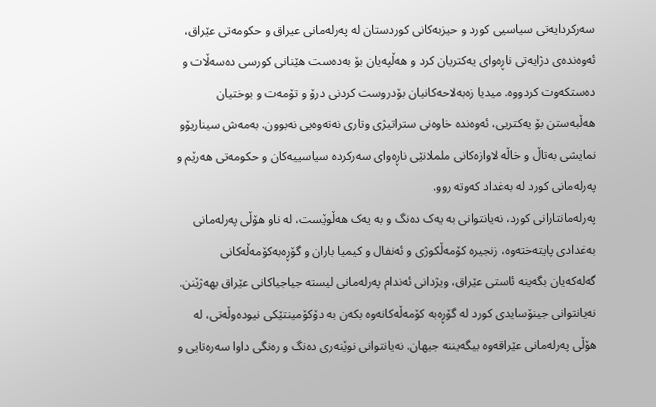سه‌رکردایه‌تی سیاسیی کورد و حیزبه‌کانی کوردستان له‌ په‌رله‌مانی عیراق و حکومه‌تی عێراق، ئه‌وه‌ندەی دژایه‌تی ناڕه‌وای یه‌کتریان کرد و هه‌ڵپه‌یان بۆ به‌ده‌ست هێنانی کورسی ده‌سه‌ڵات و ده‌ستکه‌وت کردووه‌. میدیا زه‌به‌لاحه‌کانیان بۆدروست کردنی درۆ و تۆمه‌ت و بوختیان هه‌ڵبه‌ستن بۆ یه‌کتریی، ئه‌وه‌نده‌ خاوه‌نی ستراتیژی وتاری نه‌ته‌وه‌یی نه‌بوون. به‌مه‌ش سیناریۆو نمایشی بەتاڵ و خاڵه‌ لاوازه‌کانی ململانێی ناڕەوای سه‌رکرده‌ سیاسییه‌کان و حکومه‌تی هه‌رێم و په‌رله‌مانی کورد له‌ به‌غداد که‌وته‌ روو.
په‌رله‌مانتارانی کورد، نه‌یانتوانی به‌ یه‌ک ده‌نگ و بە یه‌ک هه‌ڵوێست، له‌ ناو هۆڵی په‌رله‌مانی به‌غدادی پایته‌خته‌وه‌، زنجیره‌ کۆمه‌ڵکوژی و ئه‌نفال و کیمیا باران و گۆڕه‌به‌کۆمه‌ڵه‌کانی گه‌له‌که‌یان بگه‌ینه‌ ئاستی عێراق، ویژدانی ئه‌ندام په‌رله‌مانی لیسته‌ جیاجیاکانی عێراق بهه‌ژێنن.
نه‌یانتوانی جینۆسایدی کورد له‌ گۆڕه‌به‌ کۆمه‌ڵه‌کانه‌وه‌ بکه‌ن به‌ دۆکۆمینتێکی نیوده‌وڵه‌تی، له‌ هۆڵی په‌رله‌مانی عێراقه‌وه‌ بیگه‌یننه‌ جیهان. نه‌یانتوانی نوێنه‌ری ده‌نگ و ره‌نگی داوا سه‌ره‌تایی و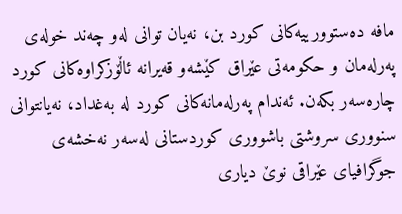مافه‌ ده‌ستوورییه‌کانی کورد بن، نه‌یان توانی له‌و چه‌ند خوله‌ی په‌رله‌مان و حکومه‌تی عێراق کێشه‌و قه‌یرانه‌ ئاڵۆزکراوه‌کانی کورد چاره‌سه‌ر بکه‌ن. ئه‌ندام په‌رله‌مانه‌کانی کورد له‌ به‌غداد، نه‌یانتوانی سنووری سروشتی باشووری کوردستانی له‌سه‌ر نه‌خشه‌ی جوگرافیای عێراقی نوێ دیاری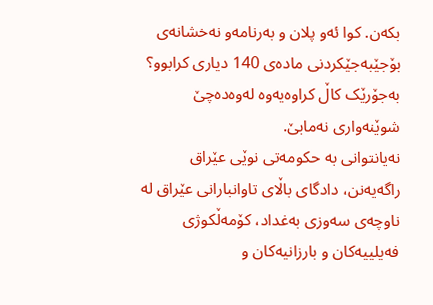بکه‌ن. کوا ئه‌و پلان و به‌رنامه‌و نه‌خشانه‌ی بۆجێبه‌جێکردنی ماده‌ی 140 دیاری کرابوو؟ به‌جۆرێک کاڵ کراوه‌یه‌وه‌ له‌وه‌ده‌چێ شوێنه‌واری نه‌مابێ.
نه‌یانتوانی به‌ حکومه‌تی نوێی عێراق راگه‌یه‌نن، دادگای باڵای تاوانبارانی عێراق له‌ ناوچەی‌ سه‌وزی به‌غداد، کۆمه‌ڵکوژی فه‌یلییه‌کان و بارزانیه‌کان و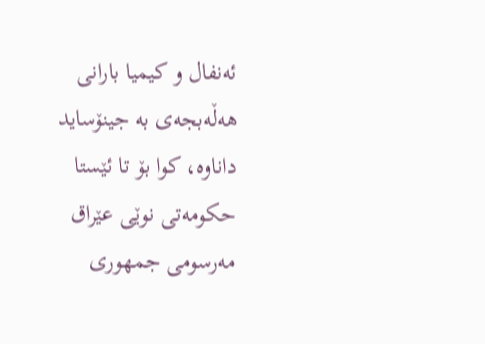ئه‌نفال و کیمیا بارانی هه‌ڵه‌بجه‌ی به‌ جینۆساید داناوه‌، کوا بۆ تا ئێستا حکومه‌تی نوێی عێراق مه‌رسومی جمهوری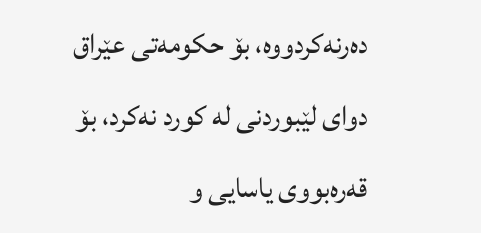ده‌رنه‌کردووە، بۆ حکومه‌تی عێراق دوای لێبوردنی له‌ کورد نه‌کرد، بۆ قه‌ره‌بووی یاسایی و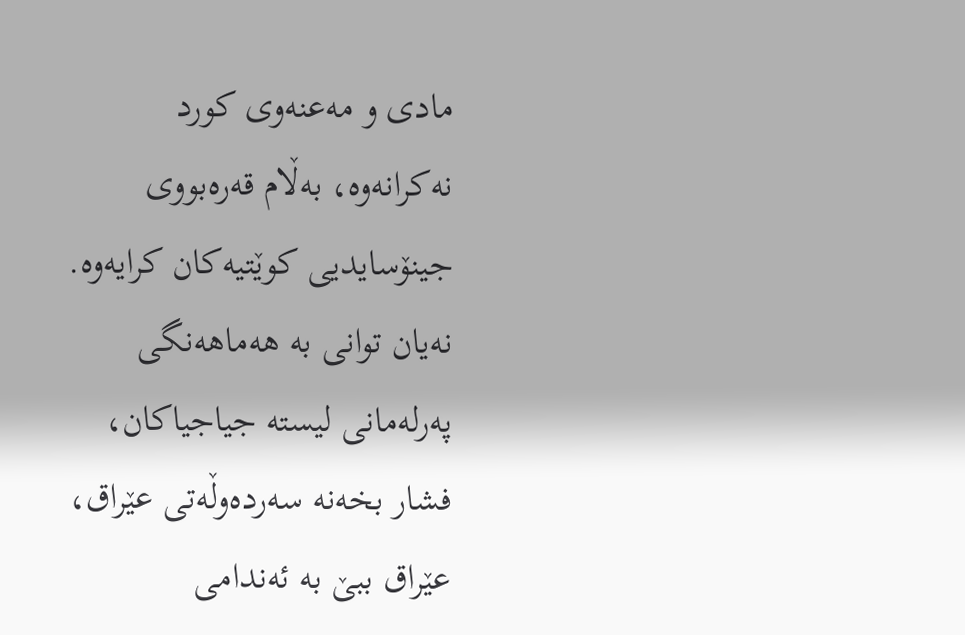مادی و مه‌عنه‌وی کورد نه‌کرانه‌وه‌، به‌ڵام قه‌ره‌بووی جینۆسایدیی کوێتیه‌کان کرایه‌وه‌.
نه‌یان توانی به‌ هه‌ماهه‌نگی په‌رله‌مانی لیسته‌ جیاجیاکان، فشار بخه‌نه‌ سه‌رده‌وڵه‌تی عێراق، عێراق ببێ به‌ ئه‌ندامی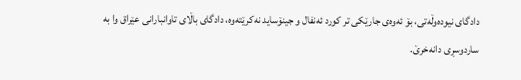دادگای نیوده‌وڵه‌تی، بۆ ئه‌وه‌ی جارێکی تر کورد ئه‌نفال و جینۆساید نه‌کرێته‌وه‌، دادگای باڵای تاوانبارانی عێراق وا به‌ ساردوسڕی دانه‌خرێ.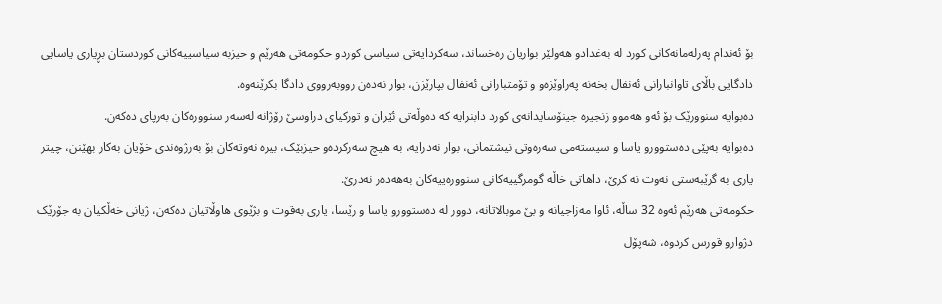بۆ ئه‌ندام په‌رله‌مانه‌کانی کورد له‌ به‌غدادو هه‌ولێر بواریان ره‌خساند، سه‌کردایه‌تی سیاسی کوردو حکومه‌تی هه‌رێم و حیزبه‌ سیاسییه‌کانی کوردستان بڕیاری یاسایی دادگایی باڵای تاوانبارانی ئه‌نفال بخه‌نه‌ په‌راوێزه‌و و تۆمتبارانی ئه‌نفال بپارێزن، بوار نه‌ده‌ن رووبه‌رووی دادگا بکرێنه‌وه‌.
ده‌بوایه‌ سنوورێک بۆ ئه‌و هه‌موو زنجیره‌ جینۆسایدانه‌ی کورد دابنرایه‌ که‌ ده‌وڵه‌تی ئێران و تورکیای دراوسێ رۆژانه‌ له‌سه‌ر سنووره‌کان به‌رپای ده‌که‌ن.
ده‌بوایه‌ به‌پێی ده‌ستوورو یاسا و سیسته‌می سه‌ره‌وتی نیشتمانی، بوار نه‌درایە، بە هیچ سه‌رکرده‌و حیزبێک، بیره‌ نه‌وته‌کان بۆ به‌رژوه‌ندی خۆیان به‌کار بهێنن، چیتر یاری به‌ گرێبه‌ستی نه‌وت نه کرێ‌، داهاتی خاڵه‌ گومرگییه‌کانی سنووره‌ییه‌کان به‌هه‌ده‌ر نەدرێ.
حکومه‌تی هه‌رێم ئەوە 32 ساڵە، ئاوا مه‌زاجیانه‌ و بێ موبالاتانه‌، دوور له‌ دەستوورو یاسا و رێسا، یاری به‌قوت و بژێوی هاوڵاتیان دەکەن، ژیانی خه‌ڵکیان بە جۆرێک دژوارو قورس کردوە، شه‌پۆل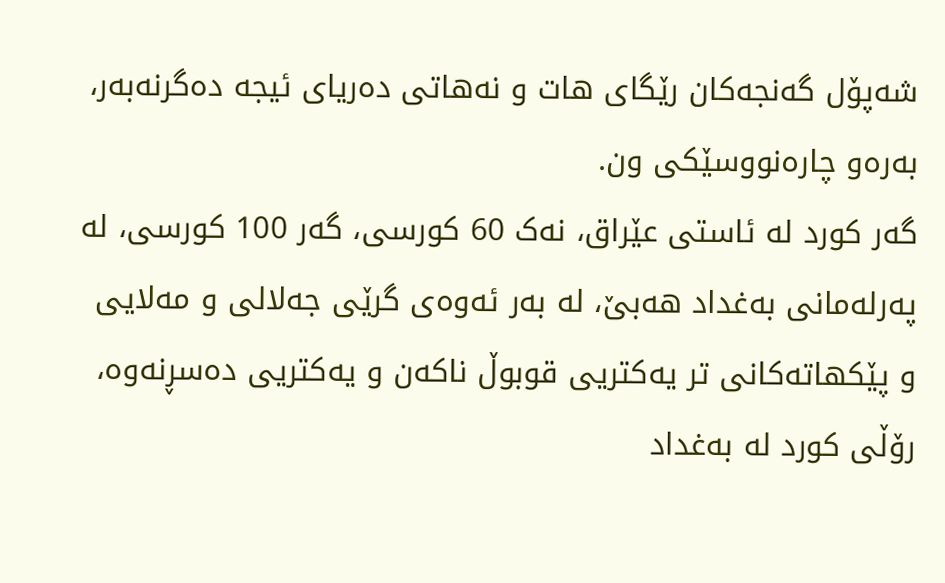شه‌پۆل گه‌نجه‌کان رێگای هات و نه‌هاتی ده‌ریای ئیجه‌ دەگرنه‌به‌ر، به‌ره‌و چاره‌نووسێکی ون.
گه‌ر کورد له‌ ئاستی عێراق، نه‌ک 60 کورسی، گه‌ر 100 کورسی، له‌ په‌رله‌مانی به‌غداد هه‌بێ، له‌ به‌ر ئه‌وه‌ی گرێی جەلالی و مەلایی و پێکهاتەکانی تر یه‌کتریی قوبوڵ ناکه‌ن و یه‌کتریی ده‌سڕنه‌وه‌، رۆڵی کورد له‌ به‌غداد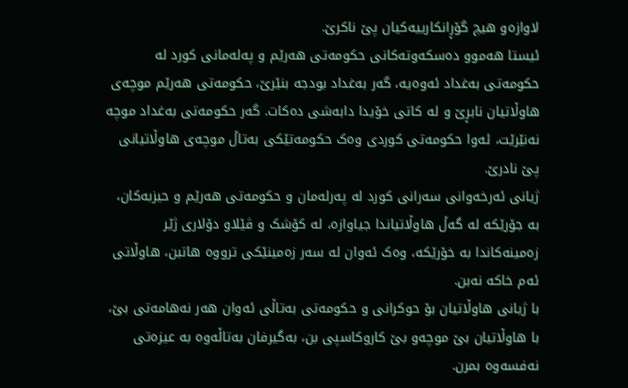لاوازه‌و هیچ گۆڕانکارییه‌کیان پێ ناکرێ.
ئیستا هه‌موو ده‌سکه‌وته‌کانی حکومه‌تی هه‌رێم و په‌له‌مانی کورد له‌ حکومه‌تی به‌غداد ‌ئه‌وه‌یه‌،‌ گه‌ر به‌غداد بودجه‌ بنێرێ، حکومه‌تی هه‌رێم موچه‌ی هاوڵاتیان نابڕێ و له‌ کاتی خۆیدا دابه‌شی ده‌کات. گه‌ر حکومه‌تی به‌غداد موچه‌ نه‌نێرێت، ئه‌وا حکومه‌تی کوردی وه‌ک حکومه‌تێکی به‌تاڵ موچه‌ی هاوڵاتیانی پێ نادرێ.
ژیانی ئەرخەوانی سەرانی کورد لە پەرلەمان و حکومەتی هەرێم و حیزبەکان، بە جۆرێکە لە گەڵ هاوڵاتیاندا جیاوازە، لە کۆشک و ڤێلاو دۆلاری ژێر زەمینەکاندا بە خۆرێکە، وەک ئەوان لە سەر زەمینێکی ترووە هاتبن، هاوڵاتی ئەم خاکە نەبن.
با ژیانی هاوڵاتیان بۆ حوکرانی و حکومەتی بەتاڵی ئەوان هەر نه‌هامه‌تی بێ، با هاوڵاتیان بێ موچەو بێ کاروکاسپی بن، بەگیرفان بەتاڵەوە بە عیزەتی نەفسەوە بمرن.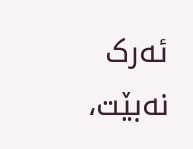ئەرک نەبێت،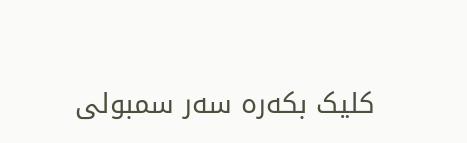کلیک بکەرە سەر سمبولی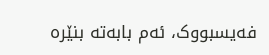فەیسبووک، ئەم بابەتە بنێرە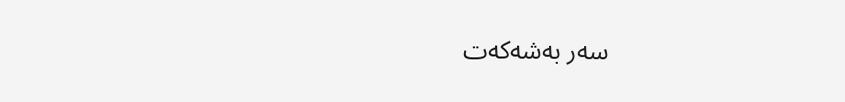سەر بەشەکەت